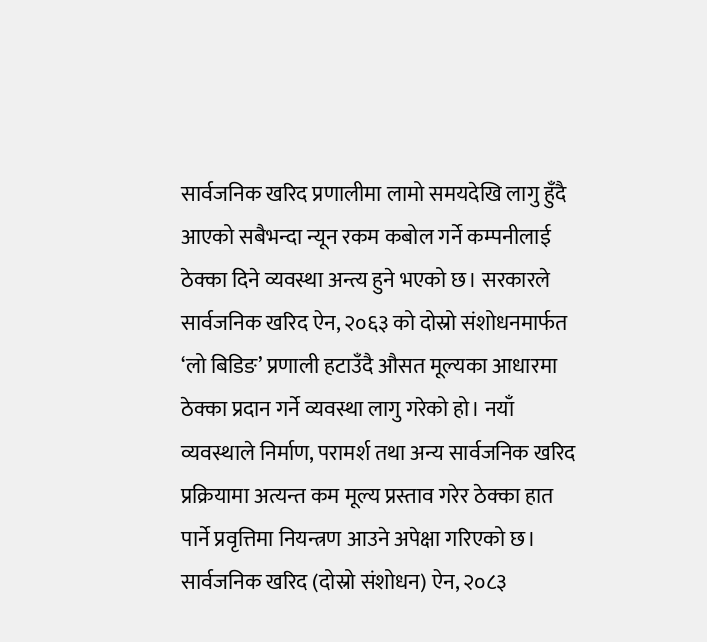सार्वजनिक खरिद प्रणालीमा लामो समयदेखि लागु हुँदै आएको सबैभन्दा न्यून रकम कबोल गर्ने कम्पनीलाई ठेक्का दिने व्यवस्था अन्त्य हुने भएको छ। सरकारले सार्वजनिक खरिद ऐन, २०६३ को दोस्रो संशोधनमार्फत ‘लो बिडिङ’ प्रणाली हटाउँदै औसत मूल्यका आधारमा ठेक्का प्रदान गर्ने व्यवस्था लागु गरेको हो। नयाँ व्यवस्थाले निर्माण, परामर्श तथा अन्य सार्वजनिक खरिद प्रक्रियामा अत्यन्त कम मूल्य प्रस्ताव गरेर ठेक्का हात पार्ने प्रवृत्तिमा नियन्त्रण आउने अपेक्षा गरिएको छ।
सार्वजनिक खरिद (दोस्रो संशोधन) ऐन, २०८३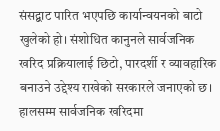संसद्बाट पारित भएपछि कार्यान्वयनको बाटो खुलेको हो। संशोधित कानुनले सार्वजनिक खरिद प्रक्रियालाई छिटो, पारदर्शी र व्यावहारिक बनाउने उद्देश्य राखेको सरकारले जनाएको छ।
हालसम्म सार्वजनिक खरिदमा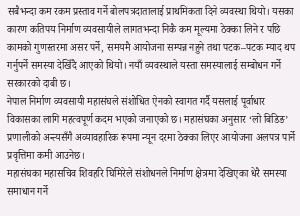सबैभन्दा कम रकम प्रस्ताव गर्ने बोलपत्रदातालाई प्राथमिकता दिने व्यवस्था थियो। यसका कारण कतिपय निर्माण व्यवसायीले लागतभन्दा निकै कम मूल्यमा ठेक्का लिने र पछि कामको गुणस्तरमा असर पर्ने, समयमै आयोजना सम्पन्न नहुने तथा पटक–पटक म्याद थप गर्नुपर्ने समस्या देखिँदै आएको थियो। नयाँ व्यवस्थाले यस्ता समस्यालाई सम्बोधन गर्ने सरकारको दाबी छ।
नेपाल निर्माण व्यवसायी महासंघले संशोधित ऐनको स्वागत गर्दै यसलाई पूर्वाधार विकासका लागि महत्वपूर्ण कदम भएको जनाएको छ। महासंघका अनुसार ‘लो बिडिङ’ प्रणालीको अन्त्यसँगै अव्यावहारिक रूपमा न्यून दरमा ठेक्का लिएर आयोजना अलपत्र पार्ने प्रवृत्तिमा कमी आउनेछ।
महासंघका महासचिव शिवहरि घिमिरेले संशोधनले निर्माण क्षेत्रमा देखिएका धेरै समस्या समाधान गर्ने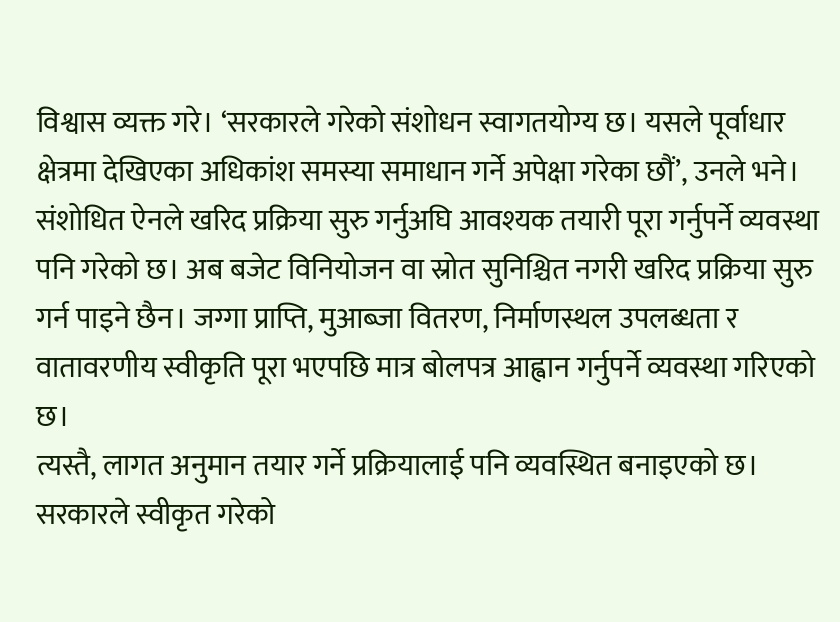विश्वास व्यक्त गरे। ‘सरकारले गरेको संशोधन स्वागतयोग्य छ। यसले पूर्वाधार क्षेत्रमा देखिएका अधिकांश समस्या समाधान गर्ने अपेक्षा गरेका छौं’, उनले भने।
संशोधित ऐनले खरिद प्रक्रिया सुरु गर्नुअघि आवश्यक तयारी पूरा गर्नुपर्ने व्यवस्था पनि गरेको छ। अब बजेट विनियोजन वा स्रोत सुनिश्चित नगरी खरिद प्रक्रिया सुरु गर्न पाइने छैन। जग्गा प्राप्ति, मुआब्जा वितरण, निर्माणस्थल उपलब्धता र वातावरणीय स्वीकृति पूरा भएपछि मात्र बोलपत्र आह्वान गर्नुपर्ने व्यवस्था गरिएको छ।
त्यस्तै, लागत अनुमान तयार गर्ने प्रक्रियालाई पनि व्यवस्थित बनाइएको छ। सरकारले स्वीकृत गरेको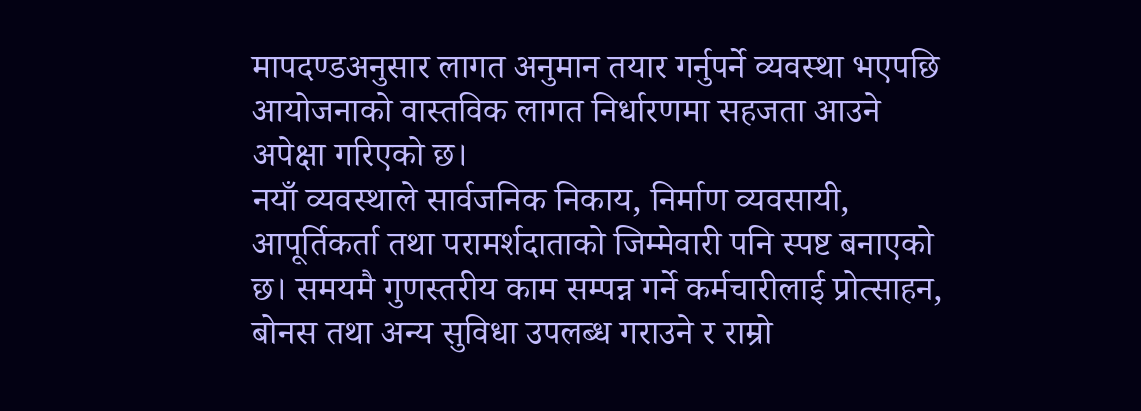मापदण्डअनुसार लागत अनुमान तयार गर्नुपर्ने व्यवस्था भएपछि आयोजनाको वास्तविक लागत निर्धारणमा सहजता आउने अपेक्षा गरिएको छ।
नयाँ व्यवस्थाले सार्वजनिक निकाय, निर्माण व्यवसायी, आपूर्तिकर्ता तथा परामर्शदाताको जिम्मेवारी पनि स्पष्ट बनाएको छ। समयमै गुणस्तरीय काम सम्पन्न गर्ने कर्मचारीलाई प्रोत्साहन, बोनस तथा अन्य सुविधा उपलब्ध गराउने र राम्रो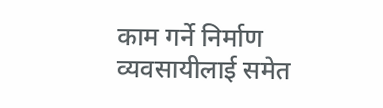काम गर्ने निर्माण व्यवसायीलाई समेत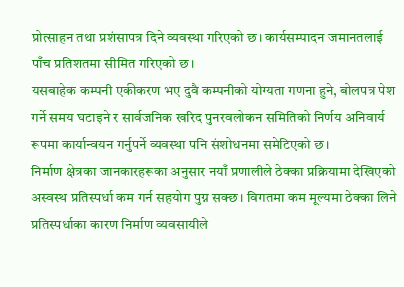प्रोत्साहन तथा प्रशंसापत्र दिने व्यवस्था गरिएको छ। कार्यसम्पादन जमानतलाई पाँच प्रतिशतमा सीमित गरिएको छ।
यसबाहेक कम्पनी एकीकरण भए दुवै कम्पनीको योग्यता गणना हुने, बोलपत्र पेश गर्ने समय घटाइने र सार्वजनिक खरिद पुनरवलोकन समितिको निर्णय अनिवार्य रूपमा कार्यान्वयन गर्नुपर्ने व्यवस्था पनि संशोधनमा समेटिएको छ।
निर्माण क्षेत्रका जानकारहरूका अनुसार नयाँ प्रणालीले ठेक्का प्रक्रियामा देखिएको अस्वस्थ प्रतिस्पर्धा कम गर्न सहयोग पुग्न सक्छ। विगतमा कम मूल्यमा ठेक्का लिने प्रतिस्पर्धाका कारण निर्माण व्यवसायीले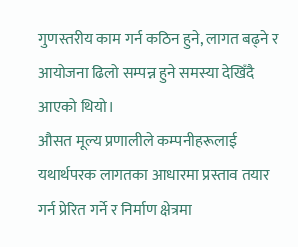गुणस्तरीय काम गर्न कठिन हुने, लागत बढ्ने र आयोजना ढिलो सम्पन्न हुने समस्या देखिँदै आएको थियो।
औसत मूल्य प्रणालीले कम्पनीहरूलाई यथार्थपरक लागतका आधारमा प्रस्ताव तयार गर्न प्रेरित गर्ने र निर्माण क्षेत्रमा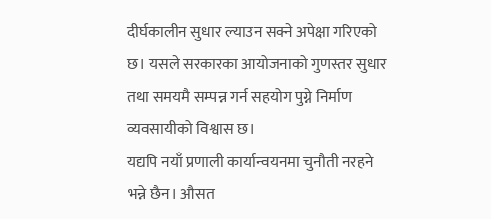दीर्घकालीन सुधार ल्याउन सक्ने अपेक्षा गरिएको छ। यसले सरकारका आयोजनाको गुणस्तर सुधार तथा समयमै सम्पन्न गर्न सहयोग पुग्ने निर्माण व्यवसायीको विश्वास छ।
यद्यपि नयाँ प्रणाली कार्यान्वयनमा चुनौती नरहने भन्ने छैन। औसत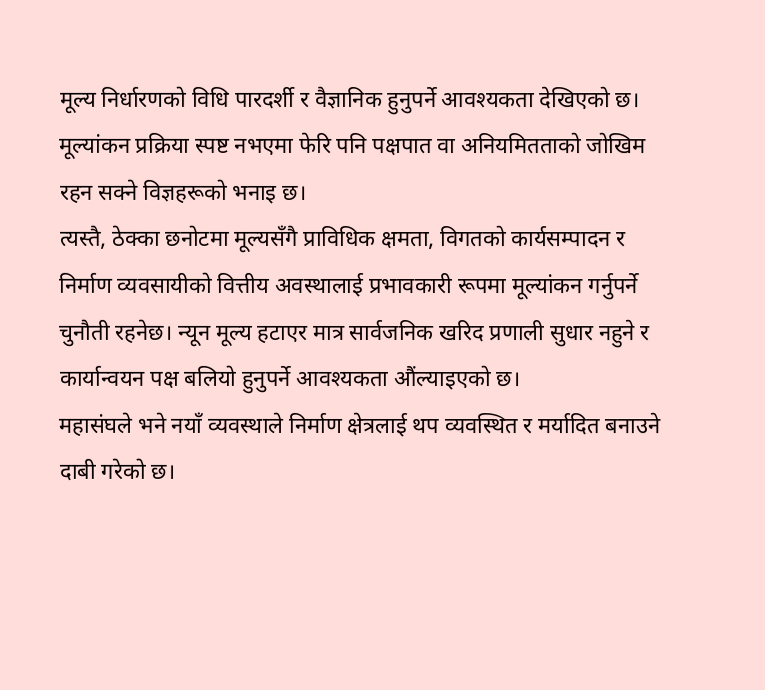मूल्य निर्धारणको विधि पारदर्शी र वैज्ञानिक हुनुपर्ने आवश्यकता देखिएको छ। मूल्यांकन प्रक्रिया स्पष्ट नभएमा फेरि पनि पक्षपात वा अनियमितताको जोखिम रहन सक्ने विज्ञहरूको भनाइ छ।
त्यस्तै, ठेक्का छनोटमा मूल्यसँगै प्राविधिक क्षमता, विगतको कार्यसम्पादन र निर्माण व्यवसायीको वित्तीय अवस्थालाई प्रभावकारी रूपमा मूल्यांकन गर्नुपर्ने चुनौती रहनेछ। न्यून मूल्य हटाएर मात्र सार्वजनिक खरिद प्रणाली सुधार नहुने र कार्यान्वयन पक्ष बलियो हुनुपर्ने आवश्यकता औंल्याइएको छ।
महासंघले भने नयाँ व्यवस्थाले निर्माण क्षेत्रलाई थप व्यवस्थित र मर्यादित बनाउने दाबी गरेको छ।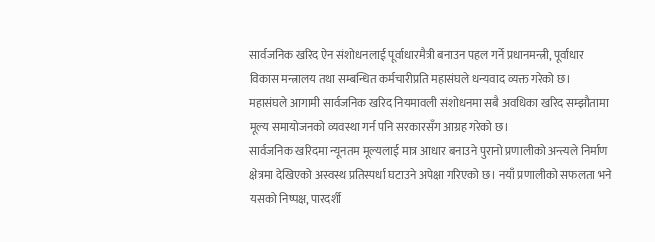सार्वजनिक खरिद ऐन संशोधनलाई पूर्वाधारमैत्री बनाउन पहल गर्ने प्रधानमन्त्री, पूर्वाधार विकास मन्त्रालय तथा सम्बन्धित कर्मचारीप्रति महासंघले धन्यवाद व्यक्त गरेको छ।
महासंघले आगामी सार्वजनिक खरिद नियमावली संशोधनमा सबै अवधिका खरिद सम्झौतामा मूल्य समायोजनको व्यवस्था गर्न पनि सरकारसँग आग्रह गरेको छ।
सार्वजनिक खरिदमा न्यूनतम मूल्यलाई मात्र आधार बनाउने पुरानो प्रणालीको अन्त्यले निर्माण क्षेत्रमा देखिएको अस्वस्थ प्रतिस्पर्धा घटाउने अपेक्षा गरिएको छ। नयाँ प्रणालीको सफलता भने यसको निष्पक्ष, पारदर्शी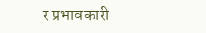र प्रभावकारी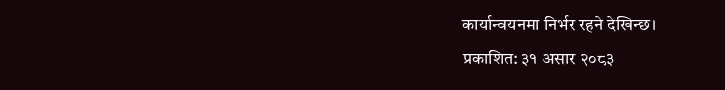कार्यान्वयनमा निर्भर रहने देखिन्छ।
प्रकाशित: ३१ असार २०८३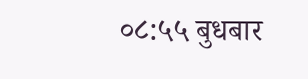०८:५५ बुधबार